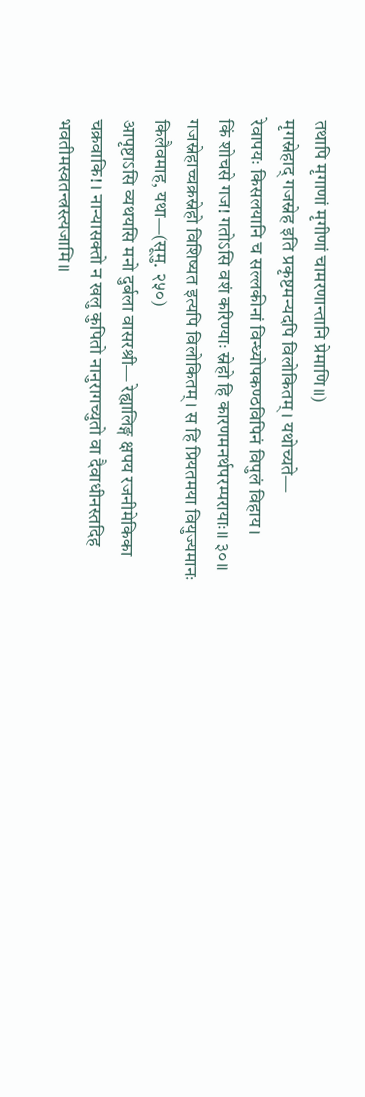तथापि मृगाणां मृगीणां चामरणान्तानि प्रेमाणि॥)
मृगस्नेहाद् गजस्नेह इति प्रकृष्टमन्यदपि विलोकितम्। यथोच्यते—
रेवापयः किसलयानि च सल्लकीनां विन्ध्योपकण्ठविपिनं विपुलं विहाय।
किं शोचसे गज! गतोऽसि वशं करिण्याः स्नेहो हि कारणमनर्थपरम्परायाः॥ ३०॥
गजस्नेहाच्चक्रस्नेहो विशिष्यत इत्यपि विलोकितम्। स हि प्रियतमया वियुज्यमानः किलैवमाह, यथा—(सूमु. २५०)
आपृष्टाऽसि व्यथयसि मनो दुर्बला वासरश्री— रेह्यालिङ्ग क्षपय रजनीमेकिका चक्रवाकि!। नान्यासक्तो न खलु कुपितो नानुरागच्युतो वा दैवाधीनस्तदिह भवतीमस्वतन्त्रस्त्यजामि॥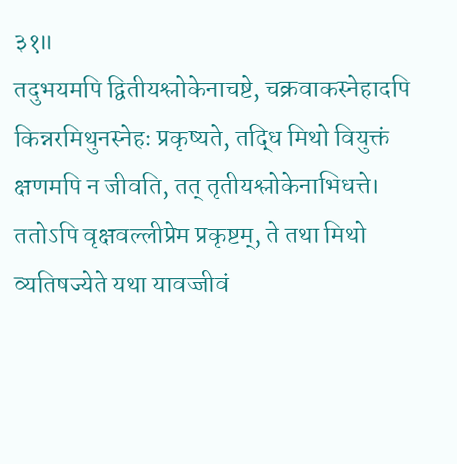३१॥
तदुभयमपि द्वितीयश्लोकेनाचष्टे, चक्रवाकस्नेहादपि किन्नरमिथुनस्नेहः प्रकृष्यते, तद्धि मिथो वियुक्तं क्षणमपि न जीवति, तत् तृतीयश्लोकेनाभिधत्ते। ततोऽपि वृक्षवल्लीप्रेम प्रकृष्टम्, ते तथा मिथो व्यतिषज्येते यथा यावज्जीवं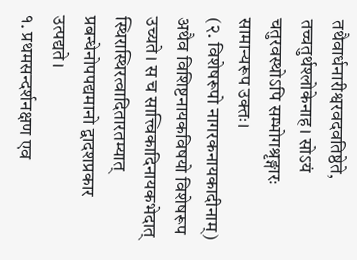तथैवार्धनारीश्वरवदवतिष्ठेते, तच्चतुर्थश्लोकेनाह। सोऽयं चतुरवस्थोऽपि सम्भोगश्रृङ्गारः सामान्यरूप उक्तः।
(२. विशेषरूपो नागरकनायकादीनाम्)
अथैव विशिष्टनायकविषयो विशेषरूप उच्यते। स च सात्त्विकादिनायकभेदात् स्थिरास्थिरत्वादितारतम्यात् प्रबन्धेनोपपद्यमानो द्वादशप्रकार उत्पद्यते।
१. प्रथमसन्दर्शनक्षण एव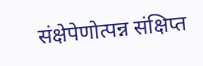संक्षेपेणोत्पन्न संक्षिप्त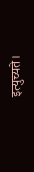इत्युच्यते।